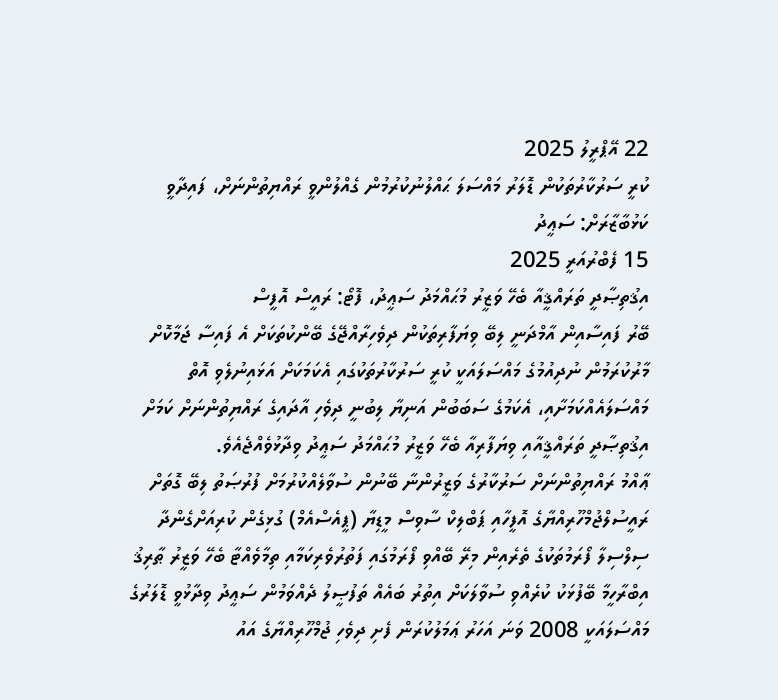22 އޭޕްރީލު 2025
ކުރީ ސަރުކާރުތަކުން ޑޮލަރު މައްސަލަ ޙައްލުނުކުރުމުން ގެއްލުންވީ ރައްޔިތުންނަށް، ފައިދާވީ ކަޅުބާޒާރަށް: ސަޢީދު
15 ފެބްރުއަރީ 2025
އިޤުތިޞާދީ ތަރައްޤީއާ ބެހޭ ވަޒީރު މުޙައްމަދު ސަޢީދު، ފޮޓޯ: ރައީސް އޮފީސް
ބޭރު ފައިސާއިން އާމްދަނީ ލިބޭ ވިޔަފާރިތަކުން ދިވެހިރާއްޖޭގެ ބޭންކުތަކަށް އެ ފައިސާ ޖަމާކޮށް މާރުކުރަމުން ނުދިއުމުގެ މައްސަލައަކީ ކުރީ ސަރުކާރުތަކުގައި އެކަމަކަށް އަޅައިނުލެވި އޮތް މައްސަލައެއްކަމަށާއި، އެކަމުގެ ސަބަބުން އަނިޔާ ލިބުނީ ދިވެހި އާދައިގެ ރައްޔިތުންނަށް ކަމަށް އިޤުތިޞާދީ ތަރައްޤީއާއި ވިޔަފާރިއާ ބެހޭ ވަޒީރު މުޙައްމަދު ސަޢީދު ވިދާޅުވެއްޖެއެވެ.
ޢާއްމު ރައްޔިތުންނަށް ސަރުކާރުގެ ވަޒީރުންނާ ބޭނުން ސުވާލެއްކުރުމަށް ފުރުޞަތު ލިބޭ ގޮތަށް ރައީސުލްޖުމްހޫރިއްޔާގެ އޮފީހާއި ޕަބްލިކް ސާވިސް މީޑިޔާ (ޕީއެސްއެމް) ގުޅިގެން ކުރިއަށްގެންދާ ސިލްސިލާ ފޯރަމުތަކުގެ ތެރެއިން މިރޭ ބޭއްވި ފޯރަމުގައި ފަތުރުވެރިކަމާއި ތިމާވެއްޓާ ބެހޭ ވަޒީރު ޠާރިޤު އިބްރާހީމާ ބޭފުޅަކު ކުރެއްވި ސުވާލަކަށް އިތުރު ބައެއް ތަފުޞީލު ދެއްވަމުން ސަޢީދު ވިދާޅުވީ ޑޮލަރުގެ މައްސަލައަކީ 2008 ވަނަ އަހަރު ޢަމަލުކުރަން ފެށި ދިވެހި ޖުމްހޫރިއްޔާގެ އައު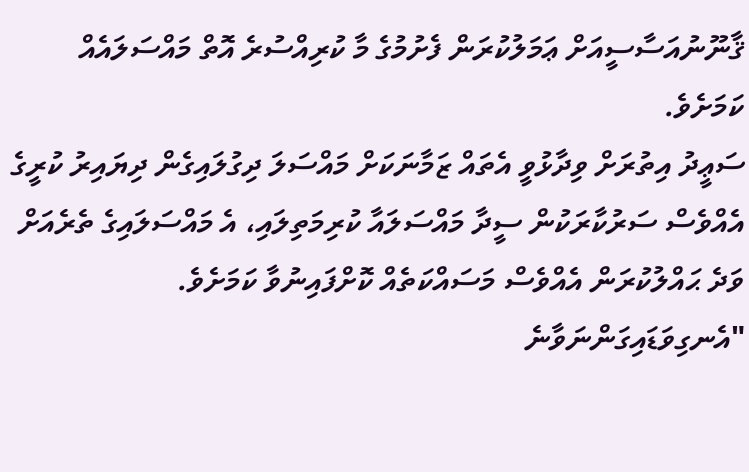ޤާނޫނުއަސާސީއަށް ޢަމަލުކުރަން ފެށުމުގެ މާ ކުރިއްސުރެ އޮތް މައްސަލައެއް ކަމަށެވެ.
ސަޢީދު އިތުރަށް ވިދާޅުވީ އެތައް ޒަމާނަކަށް މައްސަލަ ދިގުލައިގެން ދިޔައިރު ކުރީގެ އެއްވެސް ސަރުކާރަކުން ސީދާ މައްސަލައާ ކުރިމަތިލައި، އެ މައްސަލައިގެ ތެރެއަށް ވަދެ ޙައްލުކުރަން އެއްވެސް މަސައްކަތެއް ކޮށްފައިނުވާ ކަމަށެވެ.
"އެނގިވަޑައިގަންނަވާނެ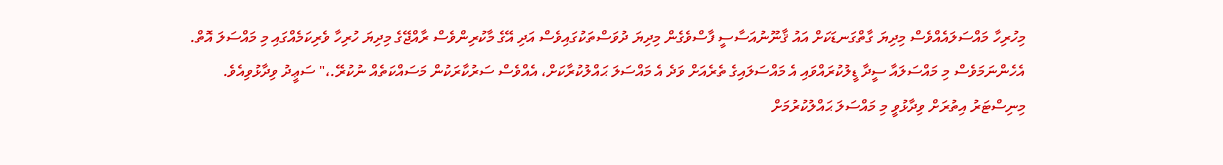މިހުރިހާ މައްސަލައެއްވެސް މިދިޔަ ގާތްގަނޑަކަށް އައު ޤާނޫނުއަސާސީ ފާސްވެގެން މިދިޔަ ދުވަސްތަކުގައިވެސް އަދި އޭގެ މާކުރިންވެސް ރާއްޖޭގެ މިދިޔަ ހުރިހާ ވެރިކަމެއްގައި މި މައްސަލަ އޮތް. އެހެންނަމަވެސް މި މައްސަލައާ ސީދާ ޑީލުކުރައްވައި އެ މައްސަލައިގެ ތެރެއަށް ވަދެ އެ މައްސަލަ ޙައްލުކުރާކަށް، އެއްވެސް ސަރުކާރަކުން މަސައްކަތެއް ނުކުރޭ.،" ސަޢީދު ވިދާޅުވިއެވެ.
މިނިސްޓަރު އިތުރަށް ވިދާޅުވީ މި މައްސަލަ ޙައްލުކުރުމަށް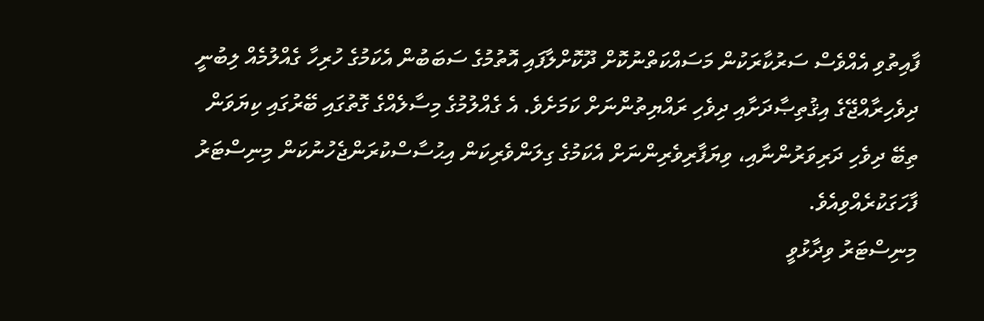ފާއިތުވި އެއްވެސް ސަރުކާރަކުން މަސައްކަތްނުކޮށް ދޫކޮށްލާފައި އޮތުމުގެ ސަބަބުން އެކަމުގެ ހުރިހާ ގެއްލުމެއް ލިބުނީ ދިވެހިރާއްޖޭގެ އިޤުތިޞާދަށާއި ދިވެހި ރައްޔިތުންނަށް ކަމަށެވެ. އެ ގެއްލުމުގެ މިސާލެއްގެ ގޮތުގައި ބޭރުގައި ކިޔަވަން ތިބޭ ދިވެހި ދަރިވަރުންނާއި، ވިޔަފާރިވެރިންނަށް އެކަމުގެ ގިލަންވެރިކަން އިޙުސާސްކުރަންޖެހުނުކަން މިނިސްޓަރު ފާހަގަކުރެއްވިއެވެ.
މިނިސްޓަރު ވިދާޅުވީ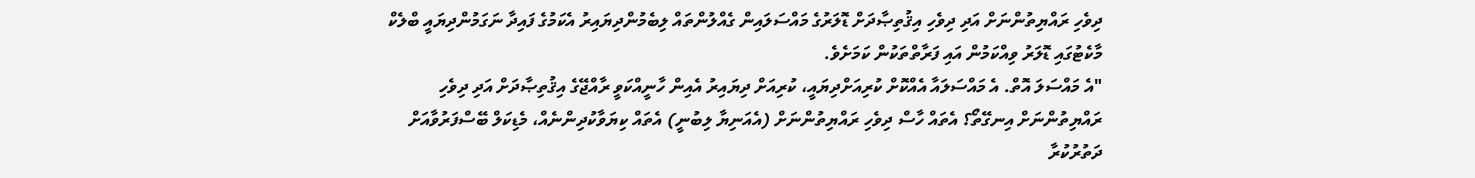ދިވެހި ރައްޔިތުންނަށް އަދި ދިވެހި އިޤުތިޞާދަށް ޑޮލަރުގެ މައްސަލައިން ގެއްލުންތައް ލިބެމުންދިޔައިރު އެކަމުގެ ފައިދާ ނަގަމުންދިޔައީ ބްލެކް މާކެޓުގައި ޑޮލަރު ވިއްކަމުން އައި ފަރާތްތަކުން ކަމަށެވެ.
"އެ މައްސަލަ އޮތް. އެ މައްސަލައާ އެއްކޮށް ކުރިއަށްދިޔައީ، ކުރިއަށް ދިޔައިރު އެއިން ހާނީއްކަވީ ރާއްޖޭގެ އިޤުތިޞާދަށް އަދި ދިވެހި ރައްޔިތުންނަށް އިނގޭތޯ؟ އެތައް ހާސް ދިވެހި ރައްޔިތުންނަށް (އެއަނިޔާ ލިބުނީ) އެތައް ކިޔަވާކުދިންނެއް، މެޑިކަލް ބޭސްފަރުވާއަށް ދަތުރުކުރާ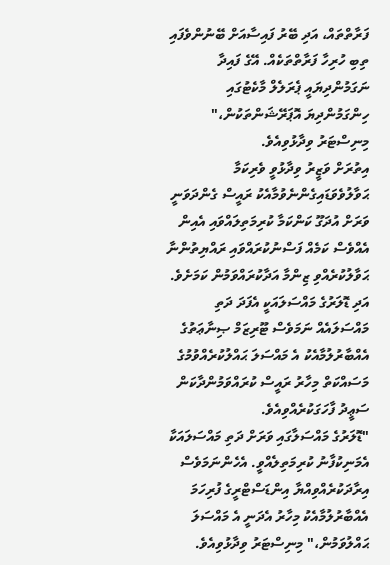ފަރާތްތައް، އަދި ބޭރު ފައިސާއަށް ބޭނުންވެފައި ތިބި ހުރިހާ ފަރާތްތަކެއް. އޭގެ ފައިދާ ނަގަމުންދިޔައީ ޕެރަލެލް މާކެޓުގައި ހިންގަމުންދިޔަ އޮޕަރޭޝަންތަކުން،" މިނިސްޓަރު ވިދާޅުވިއެވެ.
އިތުރަށް ވަޒީރު ވިދާޅުވީ ވެރިކަމާ ޙަވާލުވެވަޑައިގެންނެވުމާއެކު ރައީސް ގެންދަވަނީ ވަރަށް އުދަގޫ ކަންކަމާ ކުރިމަތިލައްވައި އެއިން އެއްވެސް ކަމެއް ފަސްނުކުރައްވައި ރައްޔިތުންނާ ޙަވާލުކުރެއްވި ޒިންމާ އަދާކުރައްވަމުން ކަމަށެވެ. އަދި ޑޮލަރުގެ މައްސަލައަކީ އެފަދަ ދަތި މައްސަލައެއް ނަމަވެސް ޓޫރިޒަމް ޞިނާޢަތުގެ އެއްބާރުލުމާއެކު އެ މައްސަލަ ޙައްލުކުރެއްވުމުގެ މަސައްކަތް މިހާރު ރައީސް ކުރައްވަމުންދާކަން ސަޢީދު ފާހަގަކުރެއްވިއެވެ.
"ޑޮލަރުގެ މައްސަލާގައި ވަރަށް ދަތި މައްސަލައަކާ އެމަނިކުފާނު ކުރިމަތިލެއްވީ. އެހެންނަމަވެސް އިރާދަކުރެއްވިއްޔާ އިންޑަސްޓްރީގެ ފުރިހަމަ އެއްބާރުލުމާއެކު މިހާރު އެދަނީ އެ މައްސަލަ ޙައްލުވަމުން،" މިނިސްޓަރު ވިދާޅުވިއެވެ.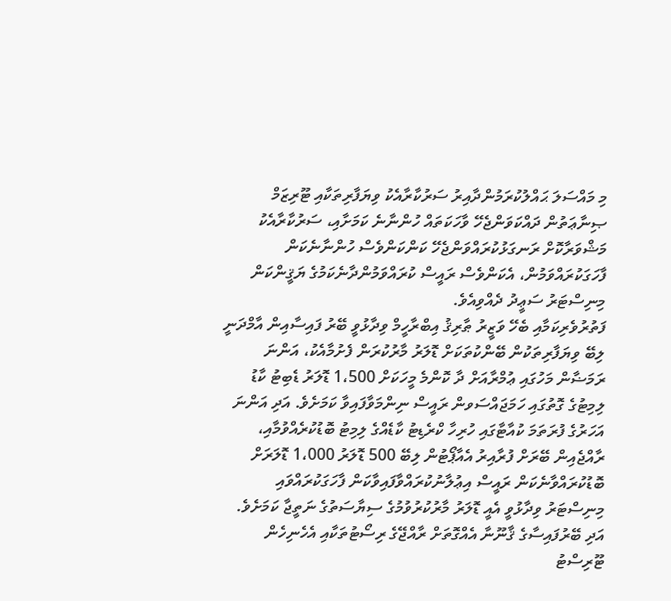މި މައްސަލަ ޙައްލުކުރަމުންދާއިރު ސަރުކާރާއެކު ވިޔަފާރިތަކާއި ޓޫރިޒަމް ޞިނާޢަތުން ދައްކަވަންޖެހޭ ވާހަކަތައް ހުންނާނެ ކަމަށާއި، ސަރުކާރާއެކު މަޝްވަރާކޮށް ރަނގަޅުކުރައްވަންޖެހޭ ކަންކަންވެސް ހުންނާނެކަން ފާހަގަކުރައްވަމުން، އެކަންވެސް ރައީސް ކުރައްވަމުންދާނެކަމުގެ ޔަޤީންކަން މިނިސްޓަރު ސަޢީދު ދެއްވިއެވެ.
ފަތުރުވެރިކަމާއި ބެހޭ ވަޒީރު ޠާރިޤު އިބްރާހީމް ވިދާޅުވީ ބޭރު ފައިސާއިން އާމްދަނީ ލިބޭ ވިޔަފާރިތަކުން ބޭންކުތަކަށް ޑޮލަރު މާރުކުރަން ފެށުމާއެކު، އަންނަ ރަމަޟާން މަހުގައި ޢުމްރާއަށް ދާ ކޮންމެ މީހަކަށް 1،500 ޑޮލަރު ޑެބިޓު ކާޑު ލިމިޓުގެ ގޮތުގައި ހަމަޖައްސަވން ރައީސް ނިންމަވާފައިވާ ކަމަށެވެ. އަދި އަންނަ އަހަރުގެ ފުރަތަމަ ކުއާޓާގައި ހުރިހާ ކްރެޑިޓު ކާޑެއްގެ ލިމިޓު ބޮޑުކުރެއްވުމާއި، ރާއްޖެއިން ބޭރަށް ފުރާއިރު އެއާޕޯޓުން ލިބޭ 500 ޑޮލަރު 1،000 ޑޮލަރަށް ބޮޑުކުރައްވާނެކަން ރައީސް އިޢުލާނުކުރައްވާފައިވާކަން ފާހަގަކުރައްވައި މިނިސްޓަރު ވިދާޅުވީ އެއީ ޑޮލަރު މާރުކުރުވުމުގެ ސިޔާސަތުގެ ނަތީޖާ ކަމަށެވެ.
އަދި ބޭރުފައިސާގެ ޤާނޫނާ އެއްގޮތަށް ރާއްޖޭގެ ރިސޯޓުތަކާއި އެހެނިހެން ޓޫރިސްޓު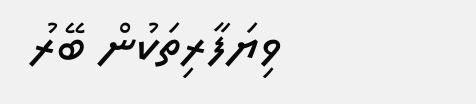ވިޔަފާރިތަކުން ބޭރު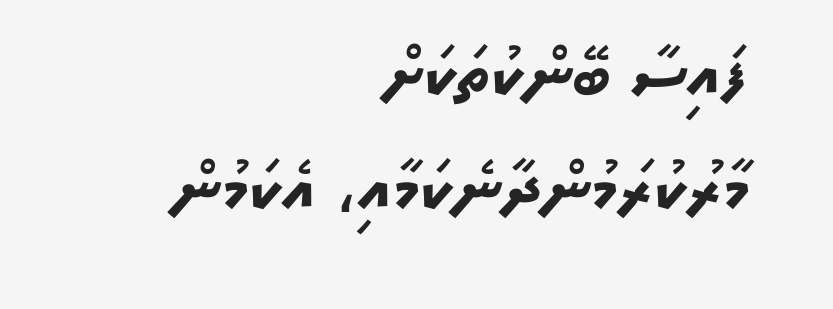ފައިސާ ބޭންކުތަކަށް މާރުކުރަމުންދާނެކަމާއި، އެކަމުން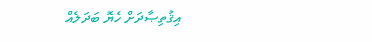އިޤުތިޞާދަށް ހެޔޮ ބަދަލެއް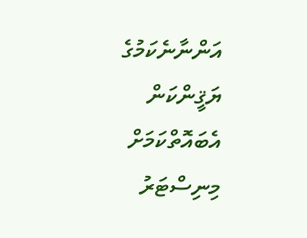އަންނާނެކަމުގެ ޔަޤީންކަން އެބައޮތްކަމަށް މިނިސްޓަރު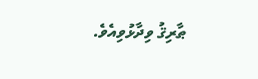ޠާރިޤު ވިދާޅުވިއެވެ.